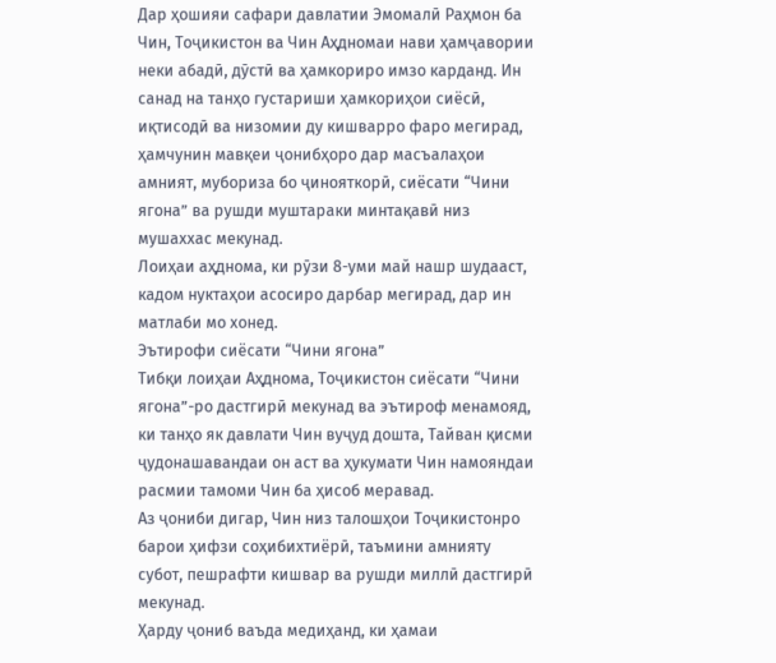Дар ҳошияи сафари давлатии Эмомалӣ Раҳмон ба Чин, Тоҷикистон ва Чин Аҳдномаи нави ҳамҷавории неки абадӣ, дӯстӣ ва ҳамкориро имзо карданд. Ин санад на танҳо густариши ҳамкориҳои сиёсӣ, иқтисодӣ ва низомии ду кишварро фаро мегирад, ҳамчунин мавқеи ҷонибҳоро дар масъалаҳои амният, мубориза бо ҷинояткорӣ, сиёсати “Чини ягона” ва рушди муштараки минтақавӣ низ мушаххас мекунад.
Лоиҳаи аҳднома, ки рӯзи 8-уми май нашр шудааст, кадом нуктаҳои асосиро дарбар мегирад, дар ин матлаби мо хонед.
Эътирофи сиёсати “Чини ягона”
Тибқи лоиҳаи Аҳднома, Тоҷикистон сиёсати “Чини ягона”-ро дастгирӣ мекунад ва эътироф менамояд, ки танҳо як давлати Чин вуҷуд дошта, Тайван қисми ҷудонашавандаи он аст ва ҳукумати Чин намояндаи расмии тамоми Чин ба ҳисоб меравад.
Аз ҷониби дигар, Чин низ талошҳои Тоҷикистонро барои ҳифзи соҳибихтиёрӣ, таъмини амнияту субот, пешрафти кишвар ва рушди миллӣ дастгирӣ мекунад.
Ҳарду ҷониб ваъда медиҳанд, ки ҳамаи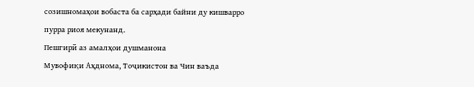созишномаҳои вобаста ба сарҳади байни ду кишварро пурра риоя мекунанд.
Пешгирӣ аз амалҳои душманона
Мувофиқи Аҳднома, Тоҷикистон ва Чин ваъда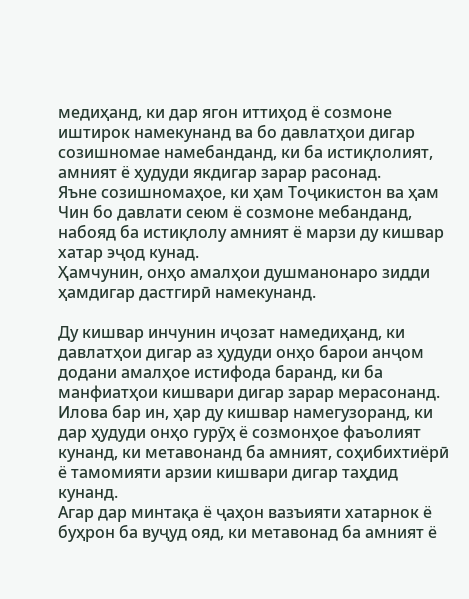медиҳанд, ки дар ягон иттиҳод ё созмоне иштирок намекунанд ва бо давлатҳои дигар созишномае намебанданд, ки ба истиқлолият, амният ё ҳудуди якдигар зарар расонад.
Яъне созишномаҳое, ки ҳам Тоҷикистон ва ҳам Чин бо давлати сеюм ё созмоне мебанданд, набояд ба истиқлолу амният ё марзи ду кишвар хатар эҷод кунад.
Ҳамчунин, онҳо амалҳои душманонаро зидди ҳамдигар дастгирӣ намекунанд.

Ду кишвар инчунин иҷозат намедиҳанд, ки давлатҳои дигар аз ҳудуди онҳо барои анҷом додани амалҳое истифода баранд, ки ба манфиатҳои кишвари дигар зарар мерасонанд.
Илова бар ин, ҳар ду кишвар намегузоранд, ки дар ҳудуди онҳо гурӯҳ ё созмонҳое фаъолият кунанд, ки метавонанд ба амният, соҳибихтиёрӣ ё тамомияти арзии кишвари дигар таҳдид кунанд.
Агар дар минтақа ё ҷаҳон вазъияти хатарнок ё буҳрон ба вуҷуд ояд, ки метавонад ба амният ё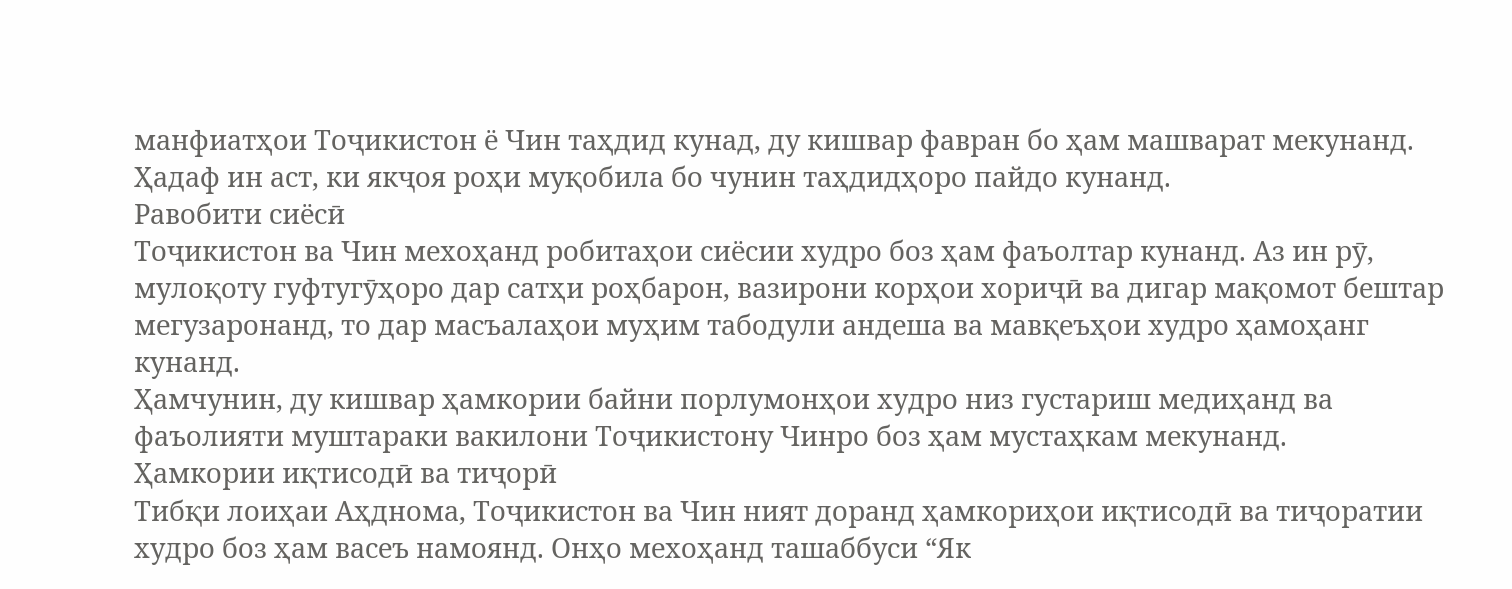манфиатҳои Тоҷикистон ё Чин таҳдид кунад, ду кишвар фавран бо ҳам машварат мекунанд. Ҳадаф ин аст, ки якҷоя роҳи муқобила бо чунин таҳдидҳоро пайдо кунанд.
Равобити сиёсӣ
Тоҷикистон ва Чин мехоҳанд робитаҳои сиёсии худро боз ҳам фаъолтар кунанд. Аз ин рӯ, мулоқоту гуфтугӯҳоро дар сатҳи роҳбарон, вазирони корҳои хориҷӣ ва дигар мақомот бештар мегузаронанд, то дар масъалаҳои муҳим табодули андеша ва мавқеъҳои худро ҳамоҳанг кунанд.
Ҳамчунин, ду кишвар ҳамкории байни порлумонҳои худро низ густариш медиҳанд ва фаъолияти муштараки вакилони Тоҷикистону Чинро боз ҳам мустаҳкам мекунанд.
Ҳамкории иқтисодӣ ва тиҷорӣ
Тибқи лоиҳаи Аҳднома, Тоҷикистон ва Чин ният доранд ҳамкориҳои иқтисодӣ ва тиҷоратии худро боз ҳам васеъ намоянд. Онҳо мехоҳанд ташаббуси “Як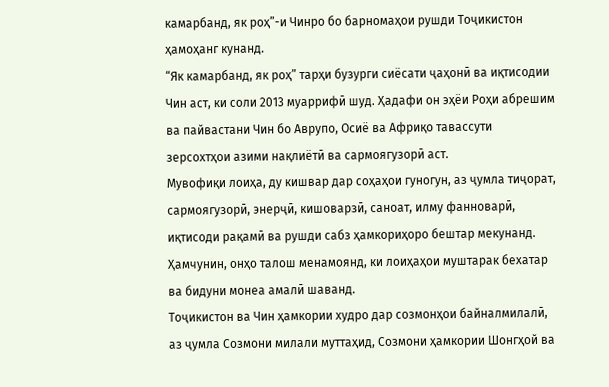камарбанд, як роҳ”-и Чинро бо барномаҳои рушди Тоҷикистон ҳамоҳанг кунанд.
“Як камарбанд, як роҳ” тарҳи бузурги сиёсати ҷаҳонӣ ва иқтисодии Чин аст, ки соли 2013 муаррифӣ шуд. Ҳадафи он эҳёи Роҳи абрешим ва пайвастани Чин бо Аврупо, Осиё ва Африқо тавассути зерсохтҳои азими нақлиётӣ ва сармоягузорӣ аст.
Мувофиқи лоиҳа, ду кишвар дар соҳаҳои гуногун, аз ҷумла тиҷорат, сармоягузорӣ, энерҷӣ, кишоварзӣ, саноат, илму фанноварӣ, иқтисоди рақамӣ ва рушди сабз ҳамкориҳоро бештар мекунанд.
Ҳамчунин, онҳо талош менамоянд, ки лоиҳаҳои муштарак бехатар ва бидуни монеа амалӣ шаванд.
Тоҷикистон ва Чин ҳамкории худро дар созмонҳои байналмилалӣ, аз ҷумла Созмони милали муттаҳид, Созмони ҳамкории Шонгҳой ва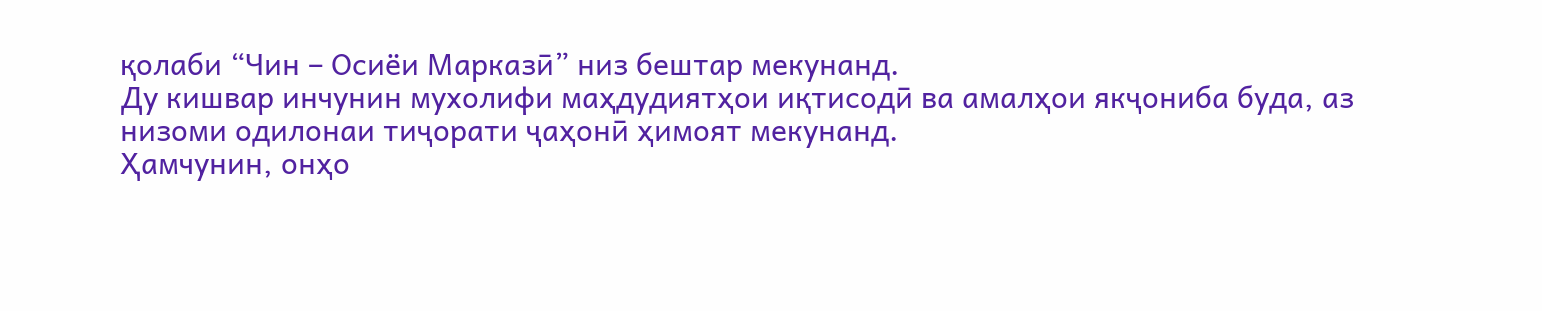қолаби “Чин – Осиёи Марказӣ” низ бештар мекунанд.
Ду кишвар инчунин мухолифи маҳдудиятҳои иқтисодӣ ва амалҳои якҷониба буда, аз низоми одилонаи тиҷорати ҷаҳонӣ ҳимоят мекунанд.
Ҳамчунин, онҳо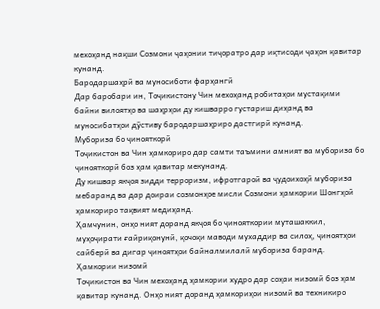мехоҳанд нақши Созмони ҷаҳонии тиҷоратро дар иқтисоди ҷаҳон қавитар кунанд.
Бародаршаҳрӣ ва муносиботи фарҳангӣ
Дар баробари ин, Тоҷикистону Чин мехоҳанд робитаҳои мустақими байни вилоятҳо ва шаҳрҳои ду кишварро густариш диҳанд ва муносибатҳои дӯстиву бародаршаҳриро дастгирӣ кунанд.
Мубориза бо ҷинояткорӣ
Тоҷикистон ва Чин ҳамкориро дар самти таъмини амният ва мубориза бо ҷинояткорӣ боз ҳам қавитар мекунанд.
Ду кишвар якҷоя зидди терроризм, ифротгароӣ ва ҷудоихоҳӣ мубориза мебаранд ва дар доираи созмонҳое мисли Созмони ҳамкории Шонгҳой ҳамкориро тақвият медиҳанд.
Ҳамчунин, онҳо ният доранд якҷоя бо ҷинояткории муташаккил, муҳоҷирати ғайриқонунӣ, қочоқи маводи мухаддир ва силоҳ, ҷиноятҳои сайберӣ ва дигар ҷиноятҳои байналмилалӣ мубориза баранд.
Ҳамкории низомӣ
Тоҷикистон ва Чин мехоҳанд ҳамкории худро дар соҳаи низомӣ боз ҳам қавитар кунанд. Онҳо ният доранд ҳамкориҳои низомӣ ва техникиро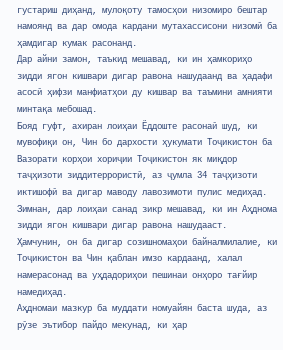густариш диҳанд, мулоқоту тамосҳои низомиро бештар намоянд ва дар омода кардани мутахассисони низомӣ ба ҳамдигар кумак расонанд.
Дар айни замон, таъкид мешавад, ки ин ҳамкориҳо зидди ягон кишвари дигар равона нашудаанд ва ҳадафи асосӣ ҳифзи манфиатҳои ду кишвар ва таъмини амнияти минтақа мебошад.
Бояд гуфт, ахиран лоиҳаи Ёддоште расонаӣ шуд, ки мувофиқи он, Чин бо дархости ҳукумати Тоҷикистон ба Вазорати корҳои хориҷии Тоҷикистон як миқдор таҷҳизоти зиддитеррористӣ, аз ҷумла 34 таҷҳизоти иктишофӣ ва дигар маводу лавозимоти пулис медиҳад.
Зимнан, дар лоиҳаи санад зикр мешавад, ки ин Аҳднома зидди ягон кишвари дигар равона нашудааст.
Ҳамчунин, он ба дигар созишномаҳои байналмилалие, ки Тоҷикистон ва Чин қаблан имзо кардаанд, халал намерасонад ва уҳдадориҳои пешинаи онҳоро тағйир намедиҳад.
Аҳдномаи мазкур ба муддати номуайян баста шуда, аз рӯзе эътибор пайдо мекунад, ки ҳар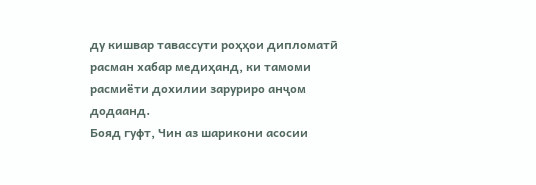ду кишвар тавассути роҳҳои дипломатӣ расман хабар медиҳанд, ки тамоми расмиёти дохилии заруриро анҷом додаанд.
Бояд гуфт, Чин аз шарикони асосии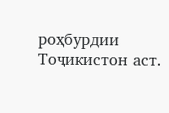роҳбурдии Тоҷикистон аст.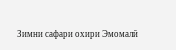Зимни сафари охири Эмомалӣ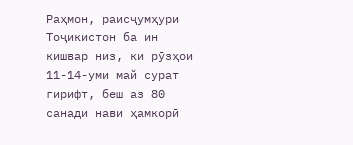Раҳмон, раисҷумҳури Тоҷикистон ба ин кишвар низ, ки рӯзҳои 11-14-уми май сурат гирифт, беш аз 80 санади нави ҳамкорӣ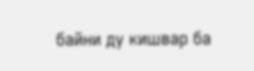байни ду кишвар ба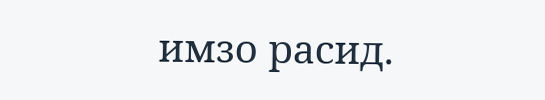имзо расид.